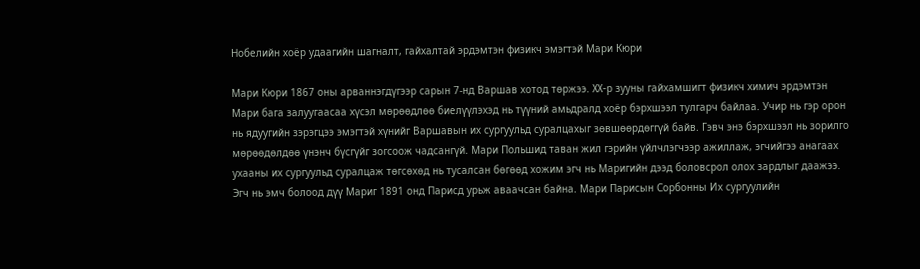Нобелийн хоёр удаагийн шагналт, гайхалтай эрдэмтэн физикч эмэгтэй Мари Кюри

Мари Кюри 1867 оны арваннэгдүгээр сарын 7-нд Варшав хотод төржээ. XX-р зууны гайхамшигт физикч химич эрдэмтэн Мари бага залуугаасаа хүсэл мөрөөдлөө биелүүлэхэд нь түүний амьдралд хоёр бэрхшээл тулгарч байлаа. Учир нь гэр орон нь ядуугийн зэрэгцээ эмэгтэй хүнийг Варшавын их сургуульд суралцахыг зөвшөөрдөггүй байв. Гэвч энэ бэрхшээл нь зорилго мөрөөдөлдөө үнэнч бүсгүйг зогсоож чадсангүй. Мари Польшид таван жил гэрийн үйлчлэгчээр ажиллаж, эгчийгээ анагаах ухааны их сургуульд суралцаж төгсөхөд нь тусалсан бөгөөд хожим эгч нь Маригийн дээд боловсрол олох зардлыг даажээ.
Эгч нь эмч болоод дүү Мариг 1891 онд Парисд урьж аваачсан байна. Мари Парисын Сорбонны Их сургуулийн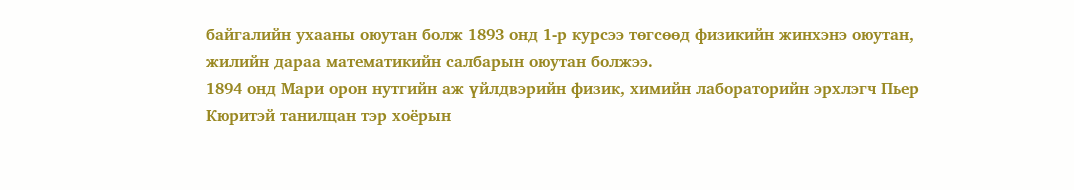байгалийн ухааны оюутан болж 1893 онд 1-р курсээ төгсөөд физикийн жинхэнэ оюутан, жилийн дараа математикийн салбарын оюутан болжээ.
1894 онд Мари орон нутгийн аж үйлдвэрийн физик, химийн лабораторийн эрхлэгч Пьер Кюритэй танилцан тэр хоёрын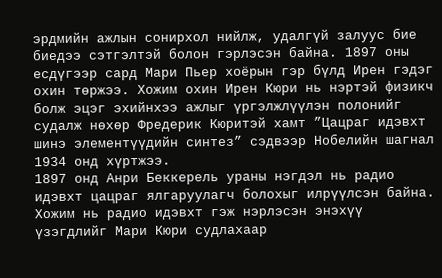эрдмийн ажлын сонирхол нийлж, удалгүй залуус бие биедээ сэтгэлтэй болон гэрлэсэн байна. 1897 оны есдүгээр сард Мари Пьер хоёрын гэр бүлд Ирен гэдэг охин төржээ. Хожим охин Ирен Кюри нь нэртэй физикч болж эцэг эхийнхээ ажлыг үргэлжлүүлэн полонийг судалж нөхөр Фредерик Кюритэй хамт ”Цацраг идэвхт шинэ элементүүдийн синтез” сэдвээр Нобелийн шагнал 1934 онд хүртжээ.
1897 онд Анри Беккерель ураны нэгдэл нь радио идэвхт цацраг ялгаруулагч болохыг илрүүлсэн байна. Хожим нь радио идэвхт гэж нэрлэсэн энэхүү үзэгдлийг Мари Кюри судлахаар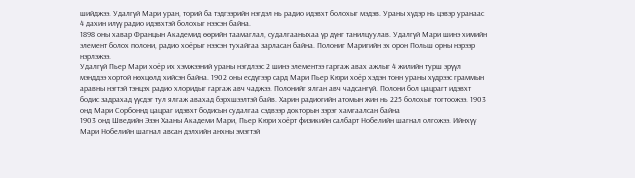шийджээ. Удалгүй Мари уран, торий ба тэдгээрийн нэгдэл нь радио идэвхт болохыг мэдэв. Ураны хүдэр нь цэвэр уранаас 4 дахин илүү радио идэвхтэй болохыг нээсэн байна.
1898 оны хавар Францын Академид өөрийн таамаглал, судалгааныхаа үр дүнг танилцуулав. Удалгүй Мари шинэ химийн элемент болох полони, радио хоёрыг нээсэн тухайгаа зарласан байна. Полониг Маригийн эх орон Польш орны нэрээр нэрлэжээ.
Удалгүй Пьер Мари хоёр их хэмжээний ураны нэгдлээс 2 шинэ элементээ гаргаж авах ажлыг 4 жилийн турш эрүүл мэнддээ хортой нөхцөлд хийсэн байна. 1902 оны есдүгээр сард Мари Пьер Кюри хоёр хэдэн тонн ураны хүдрээс граммын аравны нэгтэй тэнцэх радио хлоридыг гаргаж авч чаджээ. Полонийг ялган авч чадсангүй. Полони бол цацрагт идэвхт бодис задрахад үүсдэг тул ялгаж авахад бэрхшээлтэй байв. Харин радиогийн атомын жин нь 225 болохыг тогтоожээ. 1903 онд Мари Сорбоннд цацраг идэвхт бодисын судалгаа сэдвээр докторын зэрэг хамгаалсан байна
1903 онд Шведийн Эзэн Хааны Академи Мари, Пьер Кюри хоёрт физикийн салбарт Нобелийн шагнал олгожээ. Ийнхүү Мари Нобелийн шагнал авсан дэлхийн анхны эмэгтэй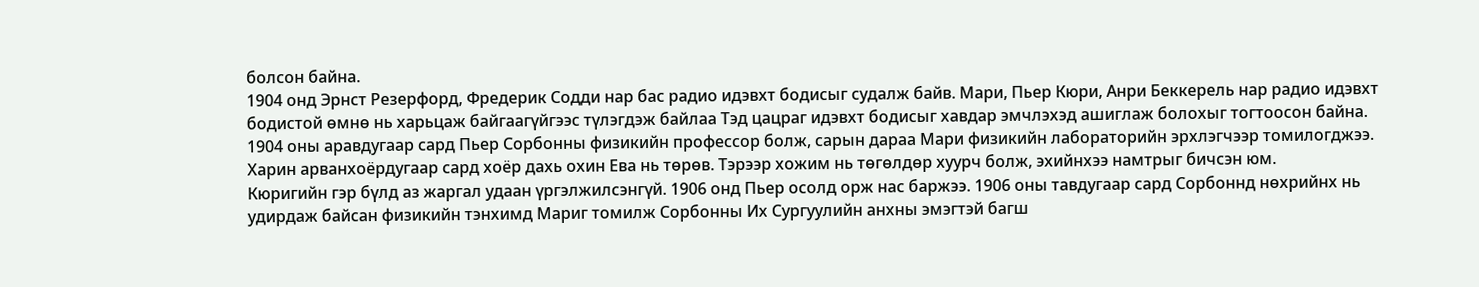болсон байна.
1904 онд Эрнст Резерфорд, Фредерик Содди нар бас радио идэвхт бодисыг судалж байв. Мари, Пьер Кюри, Анри Беккерель нар радио идэвхт бодистой өмнө нь харьцаж байгаагүйгээс түлэгдэж байлаа Тэд цацраг идэвхт бодисыг хавдар эмчлэхэд ашиглаж болохыг тогтоосон байна. 1904 оны аравдугаар сард Пьер Сорбонны физикийн профессор болж, сарын дараа Мари физикийн лабораторийн эрхлэгчээр томилогджээ. Харин арванхоёрдугаар сард хоёр дахь охин Ева нь төрөв. Тэрээр хожим нь төгөлдөр хуурч болж, эхийнхээ намтрыг бичсэн юм.
Кюригийн гэр бүлд аз жаргал удаан үргэлжилсэнгүй. 1906 онд Пьер осолд орж нас баржээ. 1906 оны тавдугаар сард Сорбоннд нөхрийнх нь удирдаж байсан физикийн тэнхимд Мариг томилж Сорбонны Их Сургуулийн анхны эмэгтэй багш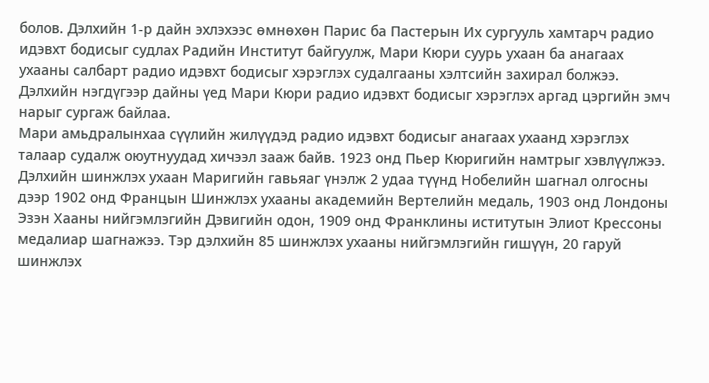болов. Дэлхийн 1-р дайн эхлэхээс өмнөхөн Парис ба Пастерын Их сургууль хамтарч радио идэвхт бодисыг судлах Радийн Институт байгуулж, Мари Кюри суурь ухаан ба анагаах ухааны салбарт радио идэвхт бодисыг хэрэглэх судалгааны хэлтсийн захирал болжээ. Дэлхийн нэгдүгээр дайны үед Мари Кюри радио идэвхт бодисыг хэрэглэх аргад цэргийн эмч нарыг сургаж байлаа.
Мари амьдралынхаа сүүлийн жилүүдэд радио идэвхт бодисыг анагаах ухаанд хэрэглэх талаар судалж оюутнуудад хичээл зааж байв. 1923 онд Пьер Кюригийн намтрыг хэвлүүлжээ.
Дэлхийн шинжлэх ухаан Маригийн гавьяаг үнэлж 2 удаа түүнд Нобелийн шагнал олгосны дээр 1902 онд Францын Шинжлэх ухааны академийн Вертелийн медаль, 1903 онд Лондоны Эзэн Хааны нийгэмлэгийн Дэвигийн одон, 1909 онд Франклины иститутын Элиот Крессоны медалиар шагнажээ. Тэр дэлхийн 85 шинжлэх ухааны нийгэмлэгийн гишүүн, 20 гаруй шинжлэх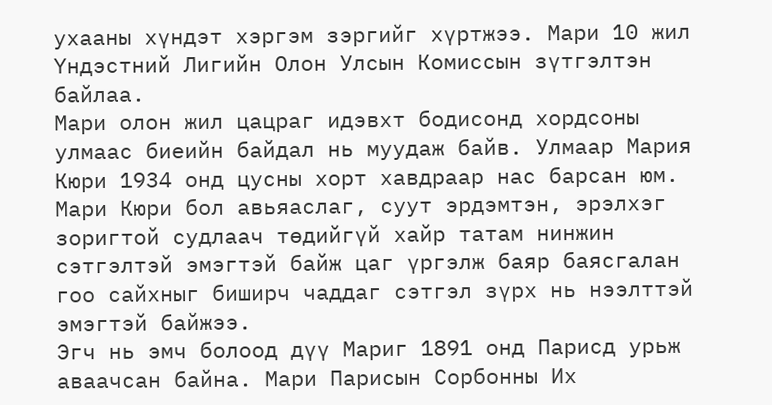ухааны хүндэт хэргэм зэргийг хүртжээ. Мари 10 жил Үндэстний Лигийн Олон Улсын Комиссын зүтгэлтэн байлаа.
Мари олон жил цацраг идэвхт бодисонд хордсоны улмаас биеийн байдал нь муудаж байв. Улмаар Мария Кюри 1934 онд цусны хорт хавдраар нас барсан юм.
Мари Кюри бол авьяаслаг, суут эрдэмтэн, эрэлхэг зоригтой судлаач төдийгүй хайр татам нинжин сэтгэлтэй эмэгтэй байж цаг үргэлж баяр баясгалан гоо сайхныг биширч чаддаг сэтгэл зүрх нь нээлттэй эмэгтэй байжээ.
Эгч нь эмч болоод дүү Мариг 1891 онд Парисд урьж аваачсан байна. Мари Парисын Сорбонны Их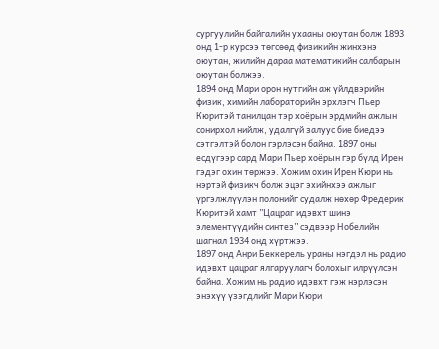сургуулийн байгалийн ухааны оюутан болж 1893 онд 1-р курсээ төгсөөд физикийн жинхэнэ оюутан, жилийн дараа математикийн салбарын оюутан болжээ.
1894 онд Мари орон нутгийн аж үйлдвэрийн физик, химийн лабораторийн эрхлэгч Пьер Кюритэй танилцан тэр хоёрын эрдмийн ажлын сонирхол нийлж, удалгүй залуус бие биедээ сэтгэлтэй болон гэрлэсэн байна. 1897 оны есдүгээр сард Мари Пьер хоёрын гэр бүлд Ирен гэдэг охин төржээ. Хожим охин Ирен Кюри нь нэртэй физикч болж эцэг эхийнхээ ажлыг үргэлжлүүлэн полонийг судалж нөхөр Фредерик Кюритэй хамт ”Цацраг идэвхт шинэ элементүүдийн синтез” сэдвээр Нобелийн шагнал 1934 онд хүртжээ.
1897 онд Анри Беккерель ураны нэгдэл нь радио идэвхт цацраг ялгаруулагч болохыг илрүүлсэн байна. Хожим нь радио идэвхт гэж нэрлэсэн энэхүү үзэгдлийг Мари Кюри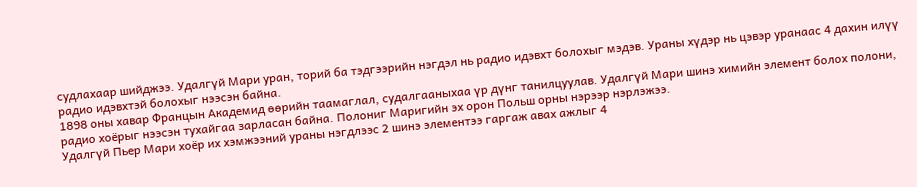судлахаар шийджээ. Удалгүй Мари уран, торий ба тэдгээрийн нэгдэл нь радио идэвхт болохыг мэдэв. Ураны хүдэр нь цэвэр уранаас 4 дахин илүү радио идэвхтэй болохыг нээсэн байна.
1898 оны хавар Францын Академид өөрийн таамаглал, судалгааныхаа үр дүнг танилцуулав. Удалгүй Мари шинэ химийн элемент болох полони, радио хоёрыг нээсэн тухайгаа зарласан байна. Полониг Маригийн эх орон Польш орны нэрээр нэрлэжээ.
Удалгүй Пьер Мари хоёр их хэмжээний ураны нэгдлээс 2 шинэ элементээ гаргаж авах ажлыг 4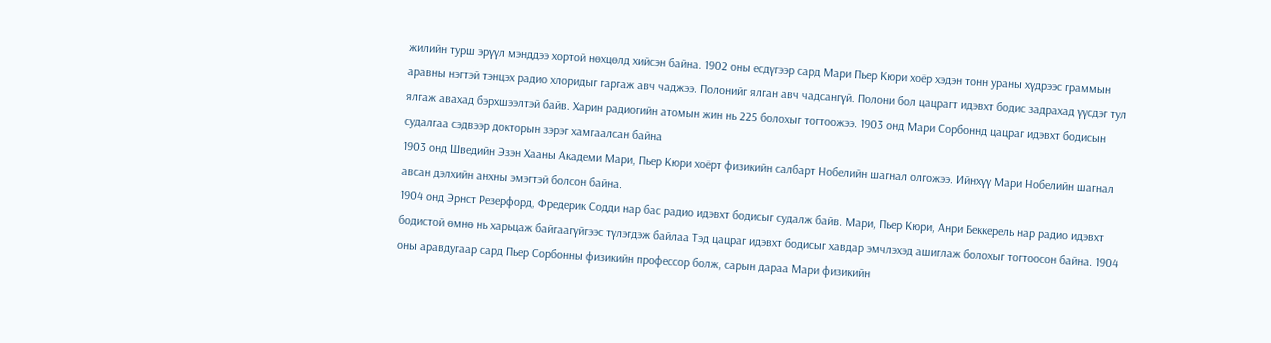жилийн турш эрүүл мэнддээ хортой нөхцөлд хийсэн байна. 1902 оны есдүгээр сард Мари Пьер Кюри хоёр хэдэн тонн ураны хүдрээс граммын аравны нэгтэй тэнцэх радио хлоридыг гаргаж авч чаджээ. Полонийг ялган авч чадсангүй. Полони бол цацрагт идэвхт бодис задрахад үүсдэг тул ялгаж авахад бэрхшээлтэй байв. Харин радиогийн атомын жин нь 225 болохыг тогтоожээ. 1903 онд Мари Сорбоннд цацраг идэвхт бодисын судалгаа сэдвээр докторын зэрэг хамгаалсан байна
1903 онд Шведийн Эзэн Хааны Академи Мари, Пьер Кюри хоёрт физикийн салбарт Нобелийн шагнал олгожээ. Ийнхүү Мари Нобелийн шагнал авсан дэлхийн анхны эмэгтэй болсон байна.
1904 онд Эрнст Резерфорд, Фредерик Содди нар бас радио идэвхт бодисыг судалж байв. Мари, Пьер Кюри, Анри Беккерель нар радио идэвхт бодистой өмнө нь харьцаж байгаагүйгээс түлэгдэж байлаа Тэд цацраг идэвхт бодисыг хавдар эмчлэхэд ашиглаж болохыг тогтоосон байна. 1904 оны аравдугаар сард Пьер Сорбонны физикийн профессор болж, сарын дараа Мари физикийн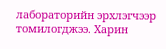лабораторийн эрхлэгчээр томилогджээ. Харин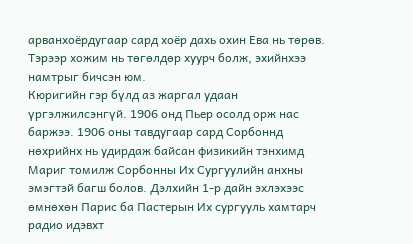арванхоёрдугаар сард хоёр дахь охин Ева нь төрөв. Тэрээр хожим нь төгөлдөр хуурч болж, эхийнхээ намтрыг бичсэн юм.
Кюригийн гэр бүлд аз жаргал удаан үргэлжилсэнгүй. 1906 онд Пьер осолд орж нас баржээ. 1906 оны тавдугаар сард Сорбоннд нөхрийнх нь удирдаж байсан физикийн тэнхимд Мариг томилж Сорбонны Их Сургуулийн анхны эмэгтэй багш болов. Дэлхийн 1-р дайн эхлэхээс өмнөхөн Парис ба Пастерын Их сургууль хамтарч радио идэвхт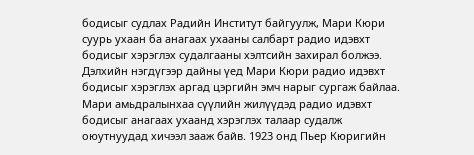бодисыг судлах Радийн Институт байгуулж, Мари Кюри суурь ухаан ба анагаах ухааны салбарт радио идэвхт бодисыг хэрэглэх судалгааны хэлтсийн захирал болжээ. Дэлхийн нэгдүгээр дайны үед Мари Кюри радио идэвхт бодисыг хэрэглэх аргад цэргийн эмч нарыг сургаж байлаа.
Мари амьдралынхаа сүүлийн жилүүдэд радио идэвхт бодисыг анагаах ухаанд хэрэглэх талаар судалж оюутнуудад хичээл зааж байв. 1923 онд Пьер Кюригийн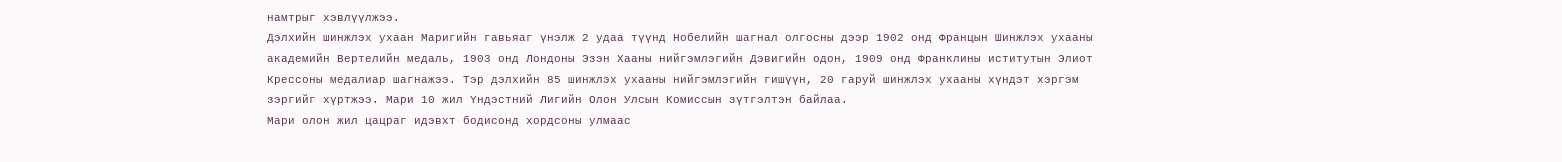намтрыг хэвлүүлжээ.
Дэлхийн шинжлэх ухаан Маригийн гавьяаг үнэлж 2 удаа түүнд Нобелийн шагнал олгосны дээр 1902 онд Францын Шинжлэх ухааны академийн Вертелийн медаль, 1903 онд Лондоны Эзэн Хааны нийгэмлэгийн Дэвигийн одон, 1909 онд Франклины иститутын Элиот Крессоны медалиар шагнажээ. Тэр дэлхийн 85 шинжлэх ухааны нийгэмлэгийн гишүүн, 20 гаруй шинжлэх ухааны хүндэт хэргэм зэргийг хүртжээ. Мари 10 жил Үндэстний Лигийн Олон Улсын Комиссын зүтгэлтэн байлаа.
Мари олон жил цацраг идэвхт бодисонд хордсоны улмаас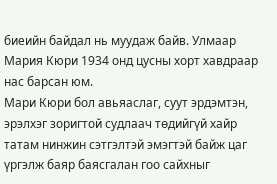биеийн байдал нь муудаж байв. Улмаар Мария Кюри 1934 онд цусны хорт хавдраар нас барсан юм.
Мари Кюри бол авьяаслаг, суут эрдэмтэн, эрэлхэг зоригтой судлаач төдийгүй хайр татам нинжин сэтгэлтэй эмэгтэй байж цаг үргэлж баяр баясгалан гоо сайхныг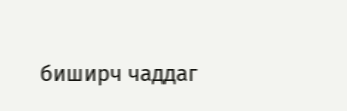биширч чаддаг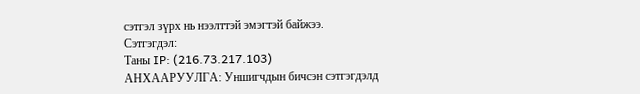сэтгэл зүрх нь нээлттэй эмэгтэй байжээ.
Сэтгэгдэл:
Таны IP: (216.73.217.103)
АНХААРУУЛГА: Уншигчдын бичсэн сэтгэгдэлд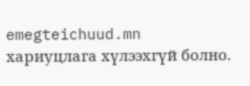emegteichuud.mn хариуцлага хүлээхгүй болно.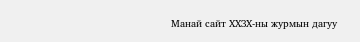Манай сайт ХХЗХ-ны журмын дагуу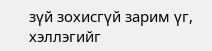зүй зохисгүй зарим үг, хэллэгийг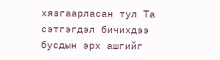хязгаарласан тул Та сэтгэгдэл бичихдээ бусдын эрх ашгийг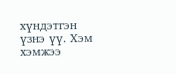хүндэтгэн үзнэ үү. Хэм хэмжээ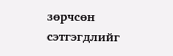зөрчсөн сэтгэгдлийг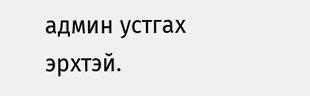админ устгах эрхтэй.